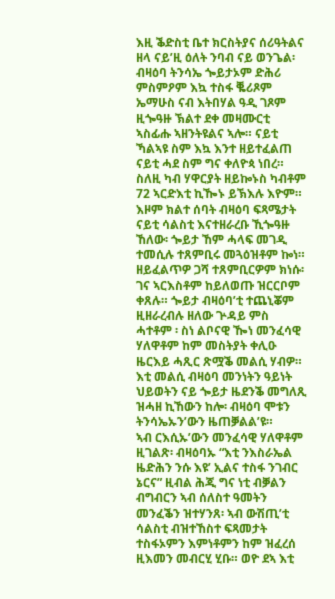እዚ ቕድስቲ ቤተ ክርስትያና ሰሪዓትልና ዘላ ናይ’ዚ ዕለት ንባብ ናይ ወንጌል፡ ብዛዕባ ትንሳኤ ጐይታኦም ድሕሪ ምስምዖም እኳ ተስፋ ቘሪጾም ኤማሁስ ናብ እትበሃል ዓዲ ገጾም ዚጐዓዙ ኽልተ ደቀ መዛሙርቲ ኣስፊሑ ኣዘንትዩልና ኣሎ። ናይቲ ኻልኣዩ ስም እኳ እንተ ዘይተፈልጠ ናይቲ ሓደ ስም ግና ቀለዮጳ ነበረ። ስለዚ ካብ ሃዋርያት ዘይኰኑስ ካብቶም 72 ኣርድእቲ ኪዀኑ ይኽእሉ እዮም። እዞም ክልተ ሰባት ብዛዕባ ፍጻሜታት ናይቲ ሳልስቲ እናተዘራረቡ ኺጐዓዙ ኸለው፡ ጐይታ ኸም ሓላፍ መገዲ ተመሲሉ ተጸምቢሩ መጓዕዝቶም ኰነ። ዘይፈልጥዎ ጋሻ ተጸምቢርዎም ክነሱ፡ ገና ኣርእስቶም ከይለወጡ ዝርርቦም ቀጸሉ። ጐይታ ብዛዕባ’ቲ ተጨኒቖም ዚዘራረብሉ ዘለው ጕዳይ ምስ ሓተቶም ፡ ስነ ልቦናዊ ዀነ መንፈሳዊ ሃለዋቶም ከም መስትያት ቀሊዑ ዜርእይ ሓጺር ጽሟቕ መልሲ ሃብዎ። እቲ መልሲ ብዛዕባ መንነትን ዓይነት ህይወትን ናይ ጐይታ ዜደንቕ መግለጺ ዝሓዘ ኪኸውን ከሎ፡ ብዛዕባ ሞቱን ትንሳኤኡን’ውን ዜጠቓልል’ዩ።
ኣብ ርእሲኡ’ውን መንፈሳዊ ሃለዋቶም ዚገልጽ፡ ብዛዕባኡ “እቲ ንእስራኤል ዜድሕን ንሱ እዩ’ ኢልና ተስፋ ንገብር ኔርና” ዚብል ሕጂ ግና ነቲ ብቓልን ብግብርን ኣብ ሰለስተ ዓመትን መንፈቕን ዝተሃንጸ፡ ኣብ ውሽጢ’ቲ ሳልስቲ ብዝተኸስተ ፍጻመታት ተስፋኦምን እምነቶምን ከም ዝፈረሰ ዚእመን መብርሂ ሂቡ። ወዮ ደኣ እቲ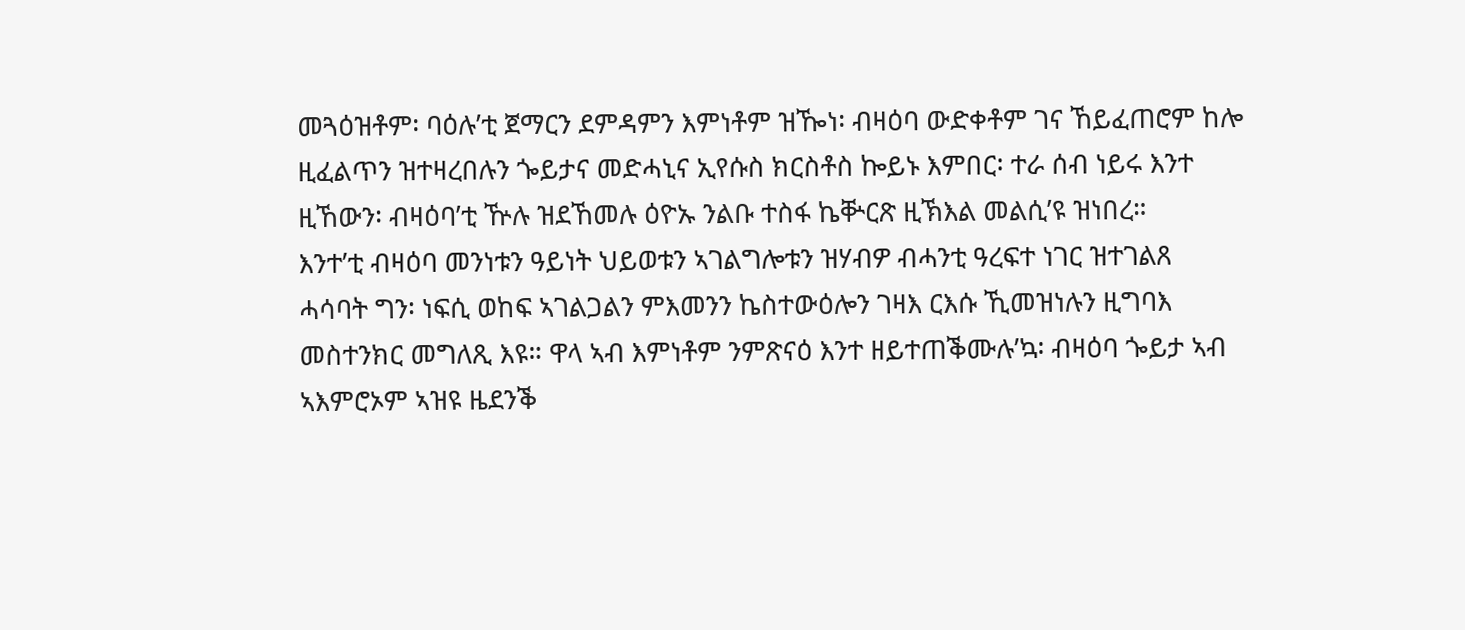መጓዕዝቶም፡ ባዕሉ’ቲ ጀማርን ደምዳምን እምነቶም ዝዀነ፡ ብዛዕባ ውድቀቶም ገና ኸይፈጠሮም ከሎ ዚፈልጥን ዝተዛረበሉን ጐይታና መድሓኒና ኢየሱስ ክርስቶስ ኰይኑ እምበር፡ ተራ ሰብ ነይሩ እንተ ዚኸውን፡ ብዛዕባ’ቲ ዅሉ ዝደኸመሉ ዕዮኡ ንልቡ ተስፋ ኬቝርጽ ዚኽእል መልሲ’ዩ ዝነበረ።
እንተ’ቲ ብዛዕባ መንነቱን ዓይነት ህይወቱን ኣገልግሎቱን ዝሃብዎ ብሓንቲ ዓረፍተ ነገር ዝተገልጸ ሓሳባት ግን፡ ነፍሲ ወከፍ ኣገልጋልን ምእመንን ኬስተውዕሎን ገዛእ ርእሱ ኺመዝነሉን ዚግባእ መስተንክር መግለጺ እዩ። ዋላ ኣብ እምነቶም ንምጽናዕ እንተ ዘይተጠቕሙሉ’ኳ፡ ብዛዕባ ጐይታ ኣብ ኣእምሮኦም ኣዝዩ ዜደንቕ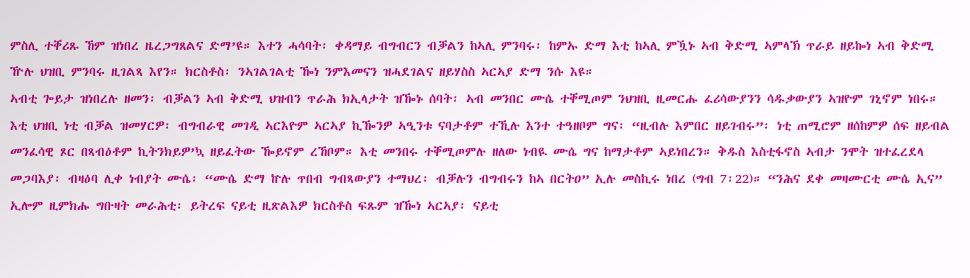ምስሊ ተቐሪጹ ኸም ዝነበረ ዜረጋግጸልና ድማ’ዩ። እተን ሓሳባት፡ ቀዳማይ ብግብርን ብቓልን ከኣሊ ምንባሩ፡ ከምኡ ድማ እቲ ከኣሊ ምዃኑ ኣብ ቅድሚ ኣምላኽ ጥራይ ዘይኰነ ኣብ ቅድሚ ዅሉ ህዝቢ ምንባሩ ዚገልጻ እየን። ክርስቶስ፡ ንኣገልገልቲ ዀነ ንምእመናን ዝሓደገልና ዘይሃስስ ኣርኣያ ድማ ንሱ እዩ።
ኣብቲ ጐይታ ዝነበረሉ ዘመን፡ ብቓልን ኣብ ቅድሚ ህዝብን ጥራሕ ክኢላታት ዝዀኑ ሰባት፡ ኣብ መንበር ሙሴ ተቐሚጦም ንህዝቢ ዚመርሑ ፈሪሳውያንን ሳዱቃውያን ኣዝዮም ገኒኖም ነበሩ። እቲ ህዝቢ ነቲ ብቓል ዝመሃርዎ፡ ብግብራዊ መገዲ ኣርእዮም ኣርኣያ ኪዀንዎ ኣዒንቱ ናባታቶም ተኺሉ እንተ ተዓዘቦም ግና፡ “ዚብሉ እምበር ዘይገብሩ”፡ ነቲ ጠሚሮም ዘሰከምዎ ሰፍ ዘይብል መንፈሳዊ ጾር በጻብዕቶም ኪትንክይዎ’ኳ ዘይፈትው ዀይኖም ረኸቦም። እቲ መንበሩ ተቐሚጦምሉ ዘለው ነብዪ ሙሴ ግና ከማታቶም ኣይነበረን። ቅዱስ እስቲፋኖስ ኣብታ ንሞት ዝተፈረደላ መጋባእያ፡ ብዛዕባ ሊቀ ነብያት ሙሴ፡ “ሙሴ ድማ ኵሉ ጥበብ ግብጻውያን ተማህረ፡ ብቓሉን ብግብሩን ከኣ በርትዐ” ኢሉ መስኪሩ ነበረ (ግብ 7፡22)። “ንሕና ደቀ መዛሙርቲ ሙሴ ኢና” ኢሎም ዚምክሑ ግቡዛት መራሕቲ፡ ይትረፍ ናይቲ ዚጽልእዎ ክርስቶስ ፍጹም ዝዀነ ኣርኣያ፡ ናይቲ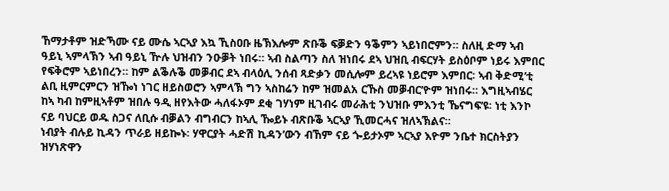ኸማታቶም ዝድኻሙ ናይ ሙሴ ኣርኣያ እኳ ኺስዐቡ ዜኽእሎም ጽቡቕ ፍቓድን ዓቕምን ኣይነበሮምን። ስለዚ ድማ ኣብ ዓይኒ ኣምላኽን ኣብ ዓይኒ ዅሉ ህዝብን ንዑቓት ነበሩ። ኣብ ስልጣን ስለ ዝነበሩ ደኣ ህዝቢ ብፍርሃት ይስዕቦም ነይሩ እምበር የፍቅሮም ኣይነበረን። ከም ልቕሉቕ መቓብር ደኣ ብላዕሊ ንሰብ ጻድቃን መሲሎም ይረኣዩ ነይሮም እምበር፡ ኣብ ቅድሚ’ቲ ልቢ ዚምርምርን ዝዀነ ነገር ዘይስወሮን ኣምላኽ ግን ኣስከሬን ከም ዝመልአ ርኹስ መቓብር’ዮም ዝነበሩ። እግዚኣብሄር ከኣ ካብ ከምዚኣቶም ዝበሉ ዓዲ ዘየእትው ሓለፋኦም ደቂ ገሃነም ዚገብሩ መራሕቲ ንህዝቡ ምእንቲ ኼናግፍ’ዩ፡ ነቲ እንኮ ናይ ባህርይ ወዱ ስጋና ለቢሱ ብቓልን ብግብርን ከኣሊ ዀይኑ ብጽቡቕ ኣርኣያ ኺመርሓና ዝለኣኽልና።
ነብያት ብሉይ ኪዳን ጥራይ ዘይኰኑ፡ ሃዋርያት ሓድሽ ኪዳን’ውን ብኸም ናይ ጐይታኦም ኣርኣያ እዮም ንቤተ ክርስትያን ዝሃነጽዋን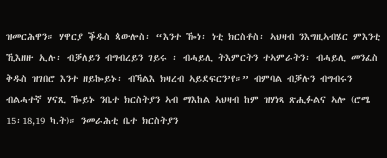ዝመርሕዋን። ሃዋርያ ቕዱስ ጳውሎስ፡ “እንተ ዀነ፡ ነቲ ክርስቶስ፡ ኣህዛብ ንእግዚኣብሄር ምእንቲ ኺእዘዙ ኢሉ፡ ብቓለይን ብግብረይን ገይሩ ፡ ብሓይሊ ትእምርትን ተኣምራትን፡ ብሓይሊ መንፈስ ቅዱስ ዝገበሮ እንተ ዘይኰይኑ፡ ብኻልእ ክዛረብ ኣይደፍርን’የ።” ብምባል ብቓሉን ብግብሩን ብልሓተኛ ሃናጺ ዀይኑ ንቤተ ክርስትያን ኣብ ማእከል ኣህዛብ ከም ዝሃነጻ ጽሒፉልና ኣሎ (ሮሜ 15፡18,19 ካ.ት)። ንመራሕቲ ቤተ ክርስትያን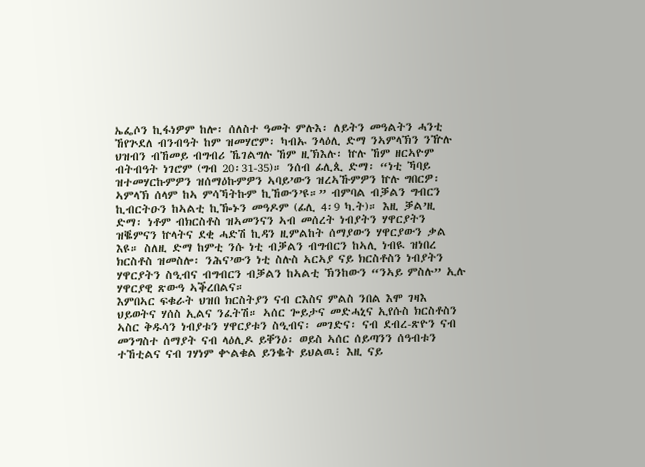ኤፌሶን ኪፋነዎም ከሎ፡ ሰለስተ ዓመት ምሉእ፡ ለይትን መዓልትን ሓንቲ ኸየጕደለ ብንብዓት ከም ዝመሃሮም፡ ካብኡ ንላዕሊ ድማ ንኣምላኽን ንዅሉ ህዝብን ብኸመይ ብግብሪ ኼገልግሉ ኸም ዚኽእሉ፡ ኵሉ ኸም ዘርኣዮም ብትብዓት ነገሮም (ግብ 20፡31-35)። ንሰብ ፊሊጲ ድማ፡ “ነቲ ኻባይ ዝተመሃርኩምዎን ዝሰማዕኩምዎን ኣባይ’ውን ዝረኣኹምዎን ኵሉ ግበርዎ፡ ኣምላኽ ሰላም ከኣ ምሳኻትኩም ኪኸውን’ዩ።” ብምባል ብቓልን ግብርን ኪብርትዑን ከኣልቲ ኪዀኑን መዓዶም (ፊሊ 4፡9 ካ.ት)። እዚ ቓል’ዚ ድማ፡ ነቶም ብክርስቶስ ዝኣመንናን ኣብ መሰረት ነብያትን ሃዋርያትን ዝቘምናን ኵላትና ደቂ ሓድሽ ኪዳን ዚምልከት ሰማያውን ሃዋርያውን ቃል እዩ። ስለዚ ድማ ከምቲ ንሱ ነቲ ብቓልን ብግብርን ከኣሊ ነብዪ ዝነበረ ክርስቶስ ዝመስሎ፡ ንሕና’ውን ነቲ ስሉስ ኣርኣያ ናይ ክርስቶስን ነብያትን ሃዋርያትን ስዒብና ብግብርን ብቓልን ከኣልቲ ኽንከውን “ንኣይ ምስሉ” ኢሉ ሃዋርያዊ ጽውዓ ኣቕረበልና።
እምበኣር ፍቁራት ህዝበ ክርስትያን ናብ ርእስና ምልስ ንበል እሞ ገዛእ ህይወትና ሃሰስ ኢልና ንፈትሽ። ኣሰር ጐይታና መድሓኒና ኢየሱስ ክርስቶስን ኣስር ቅዱሳን ነብያቱን ሃዋርያቱን ስዒብና፡ መገድና፡ ናብ ደብረ-ጽዮን ናብ መንግስተ ሰማያት ናብ ላዕሊዶ ይቐንዕ፡ ወይስ ኣሰር ሰይጣንን ሰዓብቱን ተኸቲልና ናብ ገሃነም ቍልቁል ይንቈት ይህልዉ፧ እዚ ናይ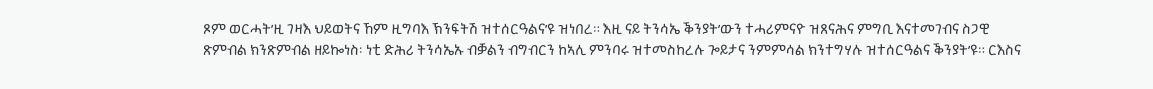ጾም ወርሓት’ዚ ገዛእ ህይወትና ኸም ዚግባእ ኽንፍትሽ ዝተሰርዓልና’ዩ ዝነበረ። እዚ ናይ ትንሳኤ ቕንያት’ውን ተሓሪምናዮ ዝጸናሕና ምግቢ እናተመገብና ስጋዊ ጽምብል ክንጽምብል ዘይኰነስ፡ ነቲ ድሕሪ ትንሳኤኡ ብቓልን ብግብርን ከኣሊ ምንባሩ ዝተመስከረሉ ጐይታና ንምምሳል ክንተግሃሉ ዝተሰርዓልና ቕንያት’ዩ። ርእስና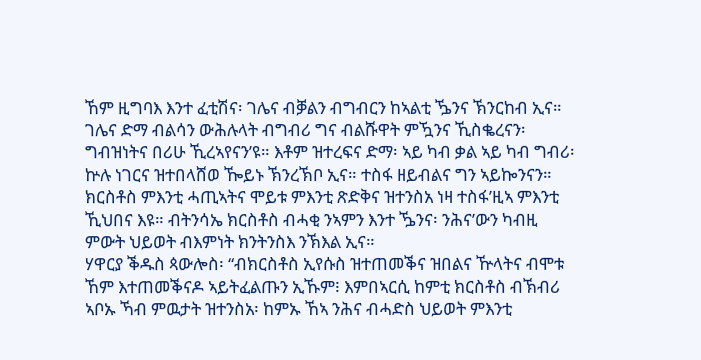ኸም ዚግባእ እንተ ፈቲሽና፡ ገሌና ብቓልን ብግብርን ከኣልቲ ዄንና ኽንርከብ ኢና። ገሌና ድማ ብልሳን ውሕሉላት ብግብሪ ግና ብልሹዋት ምዃንና ኺስቈረናን፡ ግብዝነትና በሪሁ ኺረኣየናን’ዩ። እቶም ዝተረፍና ድማ፡ ኣይ ካብ ቃል ኣይ ካብ ግብሪ፡ ኵሉ ነገርና ዝተበላሸወ ዀይኑ ኽንረኽቦ ኢና። ተስፋ ዘይብልና ግን ኣይኰንናን። ክርስቶስ ምእንቲ ሓጢኣትና ሞይቱ ምእንቲ ጽድቅና ዝተንስአ ነዛ ተስፋ’ዚኣ ምእንቲ ኺህበና እዩ። ብትንሳኤ ክርስቶስ ብሓቂ ንኣምን እንተ ዄንና፡ ንሕና’ውን ካብዚ ምውት ህይወት ብእምነት ክንትንስእ ንኽእል ኢና።
ሃዋርያ ቕዱስ ጳውሎስ፡ “ብክርስቶስ ኢየሱስ ዝተጠመቕና ዝበልና ዅላትና ብሞቱ ኸም እተጠመቕናዶ ኣይትፈልጡን ኢኹም፧ እምበኣርሲ ከምቲ ክርስቶስ ብኽብሪ ኣቦኡ ኻብ ምዉታት ዝተንስአ፡ ከምኡ ኸኣ ንሕና ብሓድስ ህይወት ምእንቲ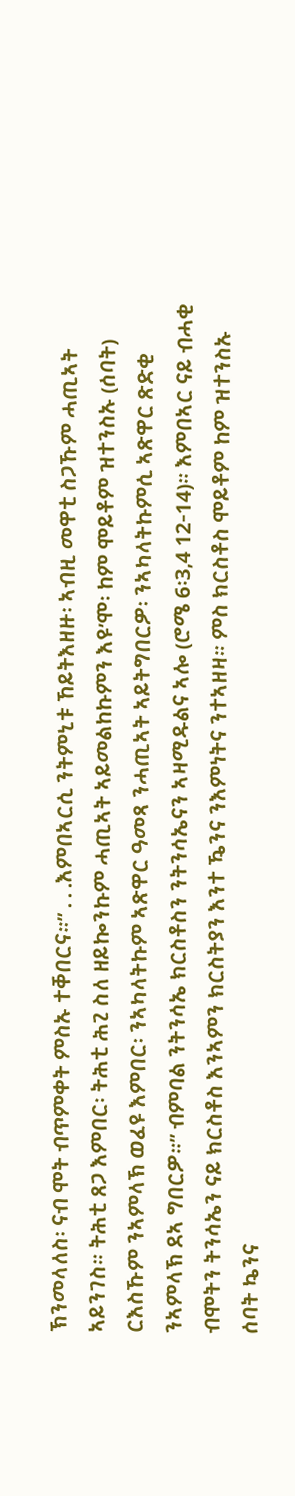ኽንመላለስ፡ ናብ ሞት ብጥምቀት ምስኡ ተቐበርና።” . . .እምበኣርሲ ንትምኒቱ ኸይትእዘዙ፡ ኣብዚ መዋቲ ስጋኹም ሓጢኣት ኣይንገስ። ትሕቲ ጸጋ እምበር፡ ትሕቲ ሕጊ ስለ ዘይኰንኩም ሓጢኣት ኣይመልከኩምን እዩ’ሞ፡ ከም ሞይቶም ዝተንስኡ (ሰባት) ርእስኹም ንኣምላኽ ወፈዩ እምበር፡ ንኣካላትኩም ኣጽዋር ዓመጻ ንሓጢኣት ኣይትግበርዎ፡ ንኣካላትኩምሲ ኣጽዋር ጽድቂ ንኣምላኽ ደኣ ግበርዎ።” ብምባል ንትንሳኤ ክርስቶስን ንትንሳኤናን ኣዛሚዱልና ኣሎ (ሮሜ 6፡3,4 12-14)። እምበኣር ናይ ብሓቂ ብሞትን ትንሳኤን ናይ ክርስቶስ እንኣምን ክርስትያን እንተ ዄንና ንእምነትና ንተኣዘዛ። ምስ ክርስቶስ ሞይቶም ከም ዝተንስኡ ሰባት ኴንና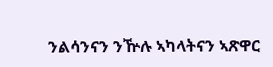ንልሳንናን ንዅሉ ኣካላትናን ኣጽዋር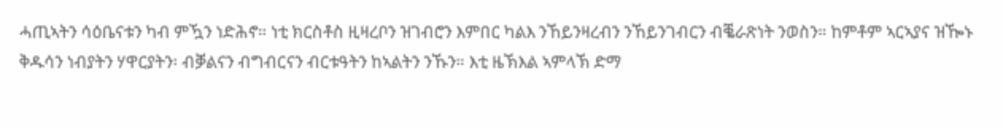ሓጢኣትን ሳዕቤናቱን ካብ ምዃን ነድሕኖ። ነቲ ክርስቶስ ዚዛረቦን ዝገብሮን እምበር ካልእ ንኸይንዛረብን ንኸይንገብርን ብቘራጽነት ንወስን። ከምቶም ኣርኣያና ዝዀኑ ቅዱሳን ነብያትን ሃዋርያትን፡ ብቓልናን ብግብርናን ብርቱዓትን ከኣልትን ንኹን። እቲ ዜኽእል ኣምላኽ ድማ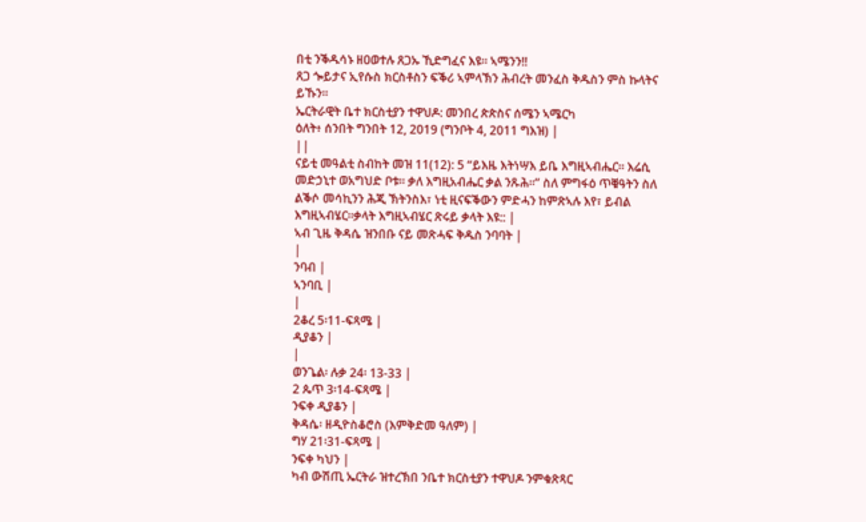በቲ ንቕዱሳኑ ዘዐወተሉ ጸጋኡ ኺድግፈና እዩ። ኣሜንን!!
ጸጋ ጐይታና ኢየሱስ ክርስቶስን ፍቕሪ ኣምላኽን ሕብረት መንፈስ ቅዱስን ምስ ኩላትና ይኹን።
ኤርትራዊት ቤተ ክርስቲያን ተዋህዶ: መንበረ ጵጵስና ሰሜን ኣሜርካ
ዕለት፥ ሰንበት ግንበት 12, 2019 (ግንቦት 4, 2011 ግእዝ) |
||
ናይቲ መዓልቲ ስብከት መዝ 11(12): 5 “ይእዜ እትነሣእ ይቤ እግዚኣብሔር። እሬሲ መድኃኒተ ወአግህድ ቦቱ። ቃለ እግዚአብሔር ቃል ንጹሕ።” ስለ ምግፋዕ ጥቑዓትን ስለ ልቕሶ መሳኪንን ሕጂ ኽትንስእ፣ ነቲ ዚናፍቕውን ምድሓን ከምጽኣሉ እየ፣ ይብል እግዚኣብሄር።ቃላት እግዚኣብሄር ጽሩይ ቃላት እዩ:: |
ኣብ ጊዜ ቅዳሴ ዝንበቡ ናይ መጽሓፍ ቅዱስ ንባባት |
|
ንባብ |
ኣንባቢ |
|
2ቆረ 5፡11-ፍጻሜ |
ዲያቆን |
|
ወንጌል፡ ሉቃ 24፡ 13-33 |
2 ጴጥ 3፡14-ፍጻሜ |
ንፍቀ ዲያቆን |
ቅዳሴ፡ ዘዲዮስቆሮስ (እምቅድመ ዓለም) |
ግሃ 21፡31-ፍጻሜ |
ንፍቀ ካህን |
ካብ ውሽጢ ኤርትራ ዝተረኽበ ንቤተ ክርስቲያን ተዋህዶ ንምቁጽጻር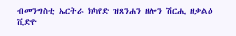ብመንግስቲ ኤርትራ ክካየድ ዝጸንሐን ዘሎን ሽርሒ ዘቃልዕ ቪድዮ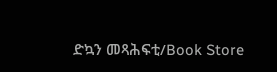ድኳን መጻሕፍቲ/Book Store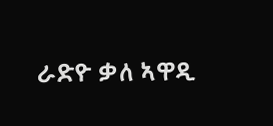ራድዮ ቃለ ኣዋዲ